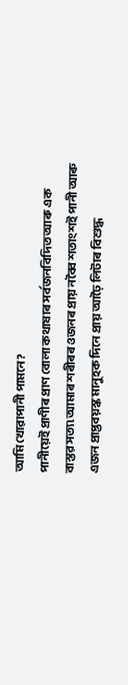আমি খোৱাপানী পামনে?
পানীয়েই প্ৰাণীৰ প্ৰাণ বোলা কথাষাৰ সৰ্বজনবিদিত আৰু এক বাস্তৱ সত্য৷ আমাৰ শৰীৰৰ ওজনৰ প্ৰায় নব্বৈ শতাংশই পানী আৰু এজন প্ৰাপ্তবয়স্ক মানুহক দিনে প্ৰায় আঢ়ৈ লিটাৰ বিশুদ্ধ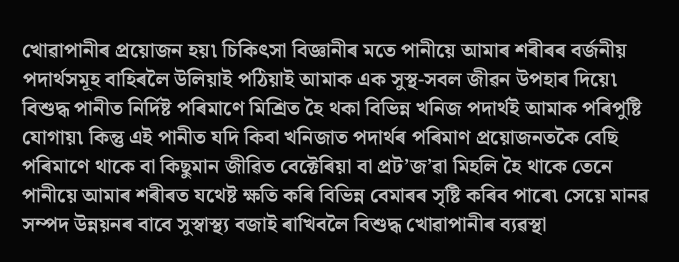খোৱাপানীৰ প্ৰয়োজন হয়৷ চিকিৎসা বিজ্ঞানীৰ মতে পানীয়ে আমাৰ শৰীৰৰ বৰ্জনীয় পদাৰ্থসমূহ বাহিৰলৈ উলিয়াই পঠিয়াই আমাক এক সুস্থ-সবল জীৱন উপহাৰ দিয়ে৷ বিশুদ্ধ পানীত নিৰ্দিষ্ট পৰিমাণে মিশ্ৰিত হৈ থকা বিভিন্ন খনিজ পদাৰ্থই আমাক পৰিপুষ্টি যোগায়৷ কিন্তু এই পানীত যদি কিবা খনিজাত পদাৰ্থৰ পৰিমাণ প্ৰয়োজনতকৈ বেছি পৰিমাণে থাকে বা কিছুমান জীৱিত বেক্টেৰিয়া বা প্ৰট’জ’ৱা মিহলি হৈ থাকে তেনে পানীয়ে আমাৰ শৰীৰত যথেষ্ট ক্ষতি কৰি বিভিন্ন বেমাৰৰ সৃষ্টি কৰিব পাৰে৷ সেয়ে মানৱ সম্পদ উন্নয়নৰ বাবে সুস্বাস্থ্য বজাই ৰাখিবলৈ বিশুদ্ধ খোৱাপানীৰ ব্যৱস্থা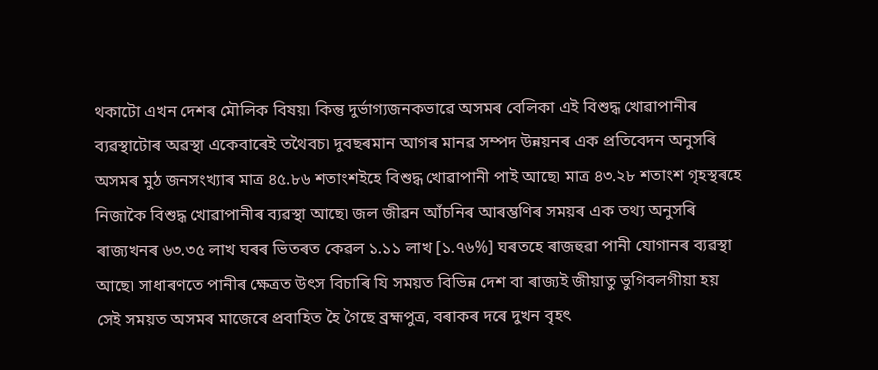থকাটো এখন দেশৰ মৌলিক বিষয়৷ কিন্তু দুৰ্ভাগ্যজনকভাৱে অসমৰ বেলিকা এই বিশুদ্ধ খোৱাপানীৰ ব্যৱস্থাটোৰ অৱস্থা একেবাৰেই তথৈবচ৷ দুবছৰমান আগৰ মানৱ সম্পদ উন্নয়নৰ এক প্ৰতিবেদন অনুসৰি অসমৰ মুঠ জনসংখ্যাৰ মাত্ৰ ৪৫.৮৬ শতাংশইহে বিশুদ্ধ খোৱাপানী পাই আছে৷ মাত্ৰ ৪৩.২৮ শতাংশ গৃহস্থৰহে নিজাকৈ বিশুদ্ধ খোৱাপানীৰ ব্যৱস্থা আছে৷ জল জীৱন আঁচনিৰ আৰম্ভণিৰ সময়ৰ এক তথ্য অনুসৰি ৰাজ্যখনৰ ৬৩.৩৫ লাখ ঘৰৰ ভিতৰত কেৱল ১.১১ লাখ [১.৭৬%] ঘৰতহে ৰাজহুৱা পানী যোগানৰ ব্যৱস্থা আছে৷ সাধাৰণতে পানীৰ ক্ষেত্ৰত উৎস বিচাৰি যি সময়ত বিভিন্ন দেশ বা ৰাজ্যই জীয়াতু ভুগিবলগীয়া হয় সেই সময়ত অসমৰ মাজেৰে প্ৰবাহিত হৈ গৈছে ব্ৰহ্মপুত্ৰ, বৰাকৰ দৰে দুখন বৃহৎ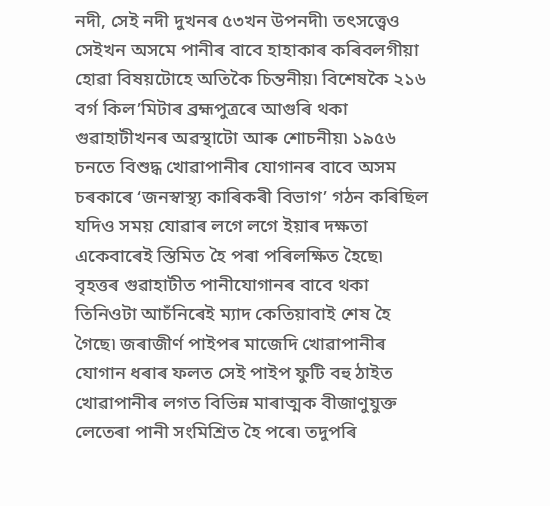নদী, সেই নদী দুখনৰ ৫৩খন উপনদী৷ তৎসত্ত্বেও সেইখন অসমে পানীৰ বাবে হাহাকাৰ কৰিবলগীয়া হোৱা বিষয়টোহে অতিকৈ চিন্তনীয়৷ বিশেষকৈ ২১৬ বৰ্গ কিল’মিটাৰ ব্ৰহ্মপুত্ৰৰে আগুৰি থকা গুৱাহাটীখনৰ অৱস্থাটো আৰু শোচনীয়৷ ১৯৫৬ চনতে বিশুদ্ধ খোৱাপানীৰ যোগানৰ বাবে অসম চৰকাৰে ‘জনস্বাস্থ্য কাৰিকৰী বিভাগ’ গঠন কৰিছিল যদিও সময় যোৱাৰ লগে লগে ইয়াৰ দক্ষতা একেবাৰেই স্তিমিত হৈ পৰা পৰিলক্ষিত হৈছে৷ বৃহত্তৰ গুৱাহাটীত পানীযোগানৰ বাবে থকা তিনিওটা আচঁনিৰেই ম্যাদ কেতিয়াবাই শেষ হৈ গৈছে৷ জৰাজীৰ্ণ পাইপৰ মাজেদি খোৱাপানীৰ যোগান ধৰাৰ ফলত সেই পাইপ ফুটি বহু ঠাইত খোৱাপানীৰ লগত বিভিন্ন মাৰাত্মক বীজাণুযুক্ত লেতেৰা পানী সংমিশ্ৰিত হৈ পৰে৷ তদুপৰি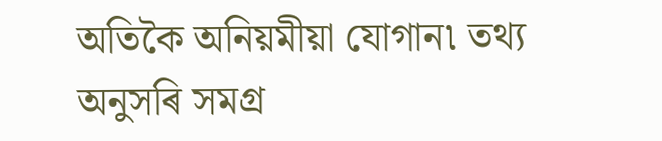অতিকৈ অনিয়মীয়া যোগান৷ তথ্য অনুসৰি সমগ্ৰ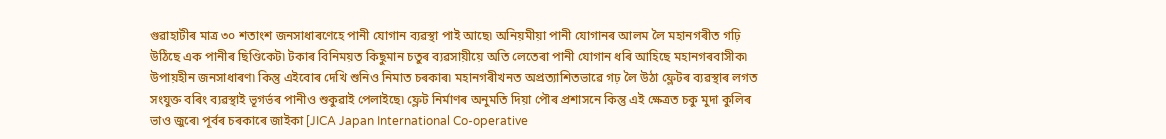গুৱাহাটীৰ মাত্ৰ ৩০ শতাংশ জনসাধাৰণেহে পানী যোগান ব্যৱস্থা পাই আছে৷ অনিয়মীয়া পানী যোগানৰ আলম লৈ মহানগৰীত গঢ়ি উঠিছে এক পানীৰ ছিণ্ডিকেট৷ টকাৰ বিনিময়ত কিছুমান চতুৰ ব্যৱসায়ীয়ে অতি লেতেৰা পানী যোগান ধৰি আহিছে মহানগৰবাসীক৷ উপায়হীন জনসাধাৰণ৷ কিন্তু এইবোৰ দেখি শুনিও নিমাত চৰকাৰ৷ মহানগৰীখনত অপ্ৰত্যাশিতভাৱে গঢ় লৈ উঠা ফ্লেটৰ ব্যৱস্থাৰ লগত সংযুক্ত বৰিং ব্যৱস্থাই ভূগৰ্ভৰ পানীও শুকুৱাই পেলাইছে৷ ফ্লেট নিৰ্মাণৰ অনুমতি দিয়া পৌৰ প্ৰশাসনে কিন্তু এই ক্ষেত্ৰত চকু মুদা কুলিৰ ভাও জুৰে৷ পূৰ্বৰ চৰকাৰে জাইকা [JICA Japan International Co-operative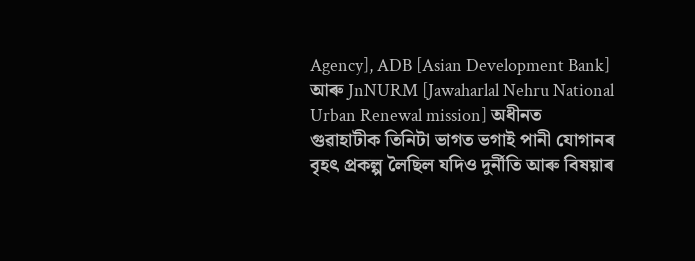Agency], ADB [Asian Development Bank] আৰু JnNURM [Jawaharlal Nehru National Urban Renewal mission] অধীনত গুৱাহাটীক তিনিটা ভাগত ভগাই পানী যোগানৰ বৃহৎ প্ৰকল্প লৈছিল যদিও দুৰ্নীতি আৰু বিষয়াৰ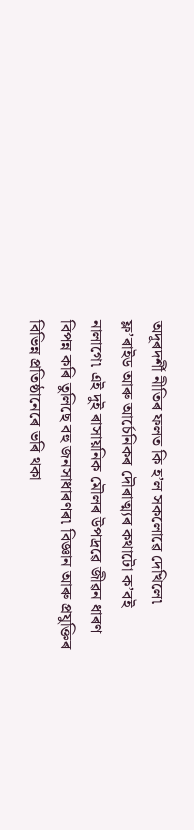অদূৰদৰ্শী নীতিৰ ফলত কি হ’ল সকলোৱে দেখিলে৷ ফ্ল’ৰাইড আৰু আৰ্চেনিকৰ দৌৰাত্ম্যৰ কথাটো ক’বই নালাগে৷ এই দুই ৰাসায়নিক মৌলৰ উপদ্ৰৱে জীৱন ধাৰণ বিপন্ন কৰি তুলিছে বহু জনসাধাৰণৰ৷ বিজ্ঞান আৰু প্ৰযুক্তিৰ বিভিন্ন প্ৰতিষ্ঠানেৰে ভৰি থকা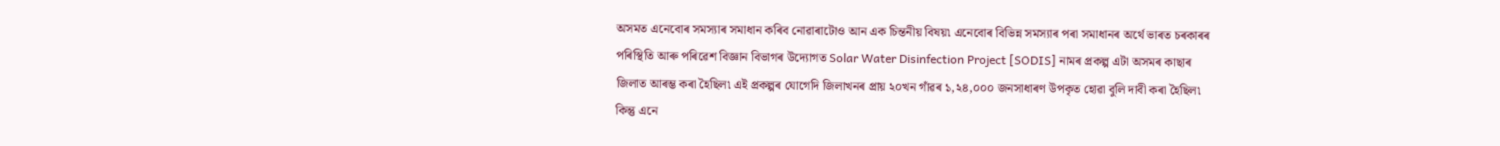অসমত এনেবোৰ সমস্যাৰ সমাধান কৰিব নোৱাৰাটোও আন এক চিন্তনীয় বিষয়৷ এনেবোৰ বিভিন্ন সমস্যাৰ পৰা সমাধানৰ অৰ্থে ভাৰত চৰকাৰৰ পৰিস্থিতি আৰু পৰিৱেশ বিজ্ঞান বিভাগৰ উদ্যোগত Solar Water Disinfection Project [SODIS] নামৰ প্ৰকল্প এটা অসমৰ কাছাৰ জিলাত আৰম্ভ কৰা হৈছিল৷ এই প্ৰকল্পৰ যোগেদি জিলাখনৰ প্ৰায় ২০খন গাঁৱৰ ১,২৪,০০০ জনসাধাৰণ উপকৃত হোৱা বুলি দাবী কৰা হৈছিল৷ কিন্তু এনে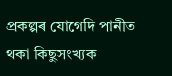প্ৰকল্পৰ যোগেদি পানীত থকা কিছুসংখ্যক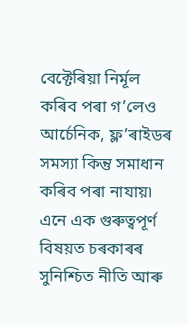বেক্টেৰিয়া নিৰ্মূল কৰিব পৰা গ’লেও আৰ্চেনিক, ফ্ল’ৰাইডৰ সমস্যা কিন্তু সমাধান কৰিব পৰা নাযায়৷ এনে এক গুৰুত্বপূৰ্ণ বিষয়ত চৰকাৰৰ সুনিশ্চিত নীতি আৰু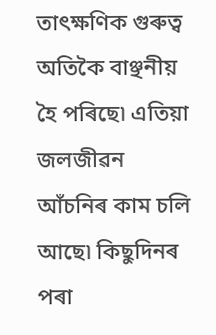তাৎক্ষণিক গুৰুত্ব অতিকৈ বাঞ্ছনীয় হৈ পৰিছে৷ এতিয়া জলজীৱন আঁচনিৰ কাম চলি আছে৷ কিছুদিনৰ পৰা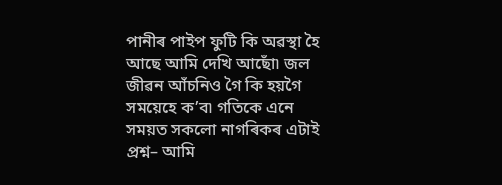পানীৰ পাইপ ফুটি কি অৱস্থা হৈ আছে আমি দেখি আছোঁ৷ জল জীৱন আঁচনিও গৈ কি হয়গৈ সময়েহে ক’ব৷ গতিকে এনে সময়ত সকলো নাগৰিকৰ এটাই প্ৰশ্ন– আমি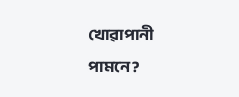খোৱাপানী পামনে?